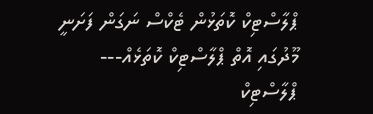ޕްލާސްޓިކް ކޮތަޅުން ޓެކްސް ނަގަން ފަށަނީ
މޫދުގައި އޮތް ޕްލާސްޓިކް ކޮތަޅެއް---
ޕްލާސްޓިކް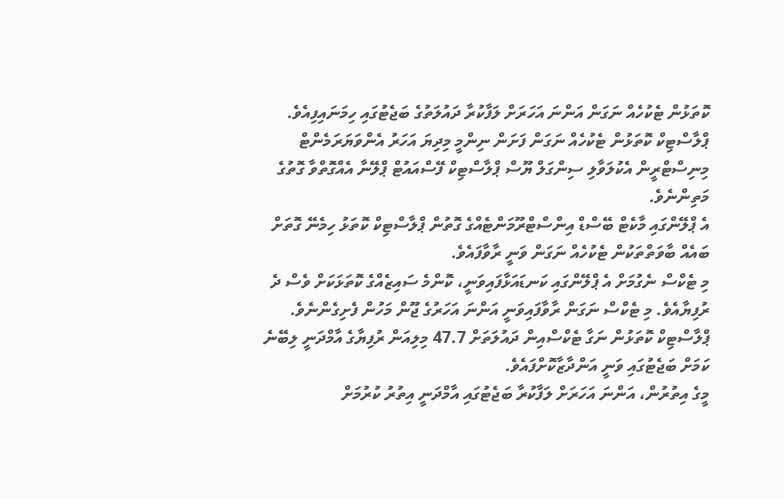ކޮތަޅުން ޓެކުހެއް ނަގަން އަންނަ އަހަރަށް ލަފާކުރާ ދައުލަތުގެ ބަޖެޓުގައި ހިމަނައިފިއެވެ.
ޕްލާސްޓިކް ކޮތަޅުން ޓެކުހެއް ނަގަން ފަށަން ނިންމީ މިދިޔަ އަހަރު އެންވަޔަރަމެންޓް މިނިސްޓްރީން އެކުލަވާލި ސިންގަލް ޔޫސް ޕްލާސްޓިކް ފޭސްއައުޓް ޕްލޭނާ އެއްގޮތްވާ ގޮތުގެ މަތިންނެވެ.
އެ ޕްލޭންގައި މާކެޓް ބޭސްޑް އިންސްޓްރޫމަންޓެއްގެ ގޮތުން ޕްލާސްޓިކް ކޮތަޅު ހިމެނޭ ގޮތަށް ބައެއް ބާވަތްތަކުން ޓެކުހެއް ނަގަން ވަނީ ރާވާފައެވެ.
މި ޓެކްސް ނެގުމަށް އެ ޕްލޭންގައި ކަނޑައަޅާފައިވަނީ، ކޮންމެ ސައިޒެއްގެ ކޮތަޅަކަށް ވެސް ދެ ރުފިޔާއެވެ. މި ޓެކްސް ނަގަން ރާވާފައިވަނީ އަންނަ އަހަރުގެ ޖޫން މަހުން ފެށިގެންނެވެ.
ޕްލާސްޓިކް ކޮތަޅުން ނަގާ ޓެކްސްއިން ދައުލަތަށް 47.7 މިލިއަން ރުފިޔާގެ އާމްދަނީ ލިބޭނެ ކަމަށް ބަޖެޓުގައި ވަނީ އަންދާޒާކޮށްފައެވެ.
މީގެ އިތުރުން، އަންނަ އަހަރަށް ލަފާކުރާ ބަޖެޓުގައި އާމްދަނީ އިތުރު ކުރުމަށް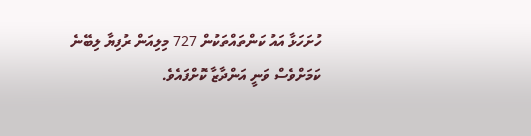ހުށަހަޅާ އައު ކަންތައްތަކުން 727 މިލިއަން ރުފިޔާ ލިބޭނެ ކަމަށްވެސް ވަނީ އަންދާޒާ ކޮށްފައެވެ.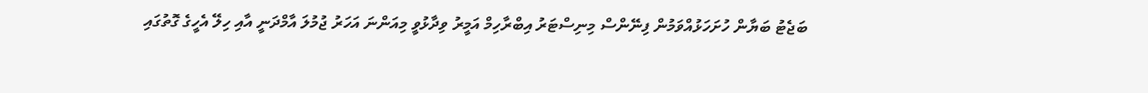ބަޖެޓު ބަޔާން ހުށަހަޅުއްވަމުން ފިނޭންސް މިނިސްޓަރު އިބްރާހިމް އަމީރު ވިދާޅުވީ މިއަންނަ އަހަރު ޖުމުލަ އާމްދަނީ އާއި ހިލޭ އެހީގެ ގޮތުގައި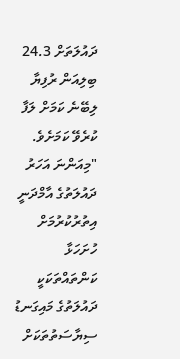ދައުލަތަށް 24.3 ބިލިއަން ރުފިޔާ ލިބޭނެ ކަމަށް ލަފާ ކުރެވޭ ކަމަށެވެ.
"މިއަންނަ އަހަރު ދައުލަތުގެ އާމްދަނީ އިތުރުކުރުމަށް ހުށަހަޅާ ކަންތައްތަކަކީ ދައުލަތުގެ މައިގަނޑު ސިޔާސަތުތަކަށް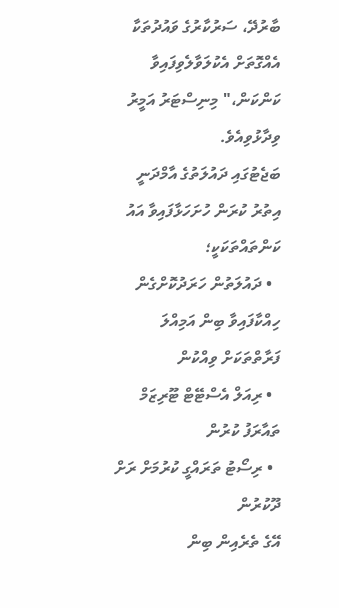ބާރުދޭ، ސަރުކާރުގެ ވައުދުތަކާ އެއްގޮތަށް އެކުލަވާލެވިފައިވާ ކަންކަން،" މިނިސްޓަރު އަމީރު ވިދާޅުވިއެވެ.
ބަޖެޓުގައި ދައުލަތުގެ އާމްދަނީ އިތުރު ކުރަން ހުށަހަޅާފައިވާ އައު ކަންތައްތަކަކީ؛
  • ދައުލަތުން ހަރަދުކޮށްގެން ހިއްކާފައިވާ ބިން އަމިއްލަ ފަރާތްތަކަށް ވިއްކުން
  • ރިއަލް އެސްޓޭޓް ޓޫރިޒަމް ތައާރަފު ކުރުން
  • ރިސޯޓު ތަރައްގީ ކުރުމަށް ރަށް ދޫކުރުން
އޭގެ ތެރެއިން ބިން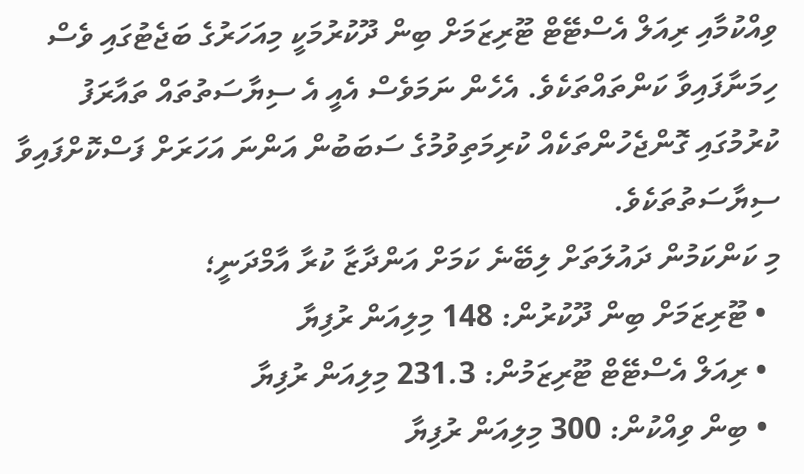ވިއްކުމާއި ރިއަލް އެސްޓޭޓް ޓޫރިޒަމަށް ބިން ދޫކުރުމަކީ މިއަހަރުގެ ބަޖެޓުގައި ވެސް ހިމަނާފައިވާ ކަންތައްތަކެވެ. އެހެން ނަމަވެސް އެއީ އެ ސިޔާސަތުތައް ތައާރަފު ކުރުމުގައި ގޮންޖެހުންތަކެއް ކުރިމަތިވުމުގެ ސަބަބުން އަންނަ އަހަރަށް ފަސްކޮށްފައިވާ ސިޔާސަތުތަކެވެ.
މި ކަންކަމުން ދައުލަތަށް ލިބޭނެ ކަމަށް އަންދާޒާ ކުރާ އާމްދަނީ؛
  • ޓޫރިޒަމަށް ބިން ދޫކުރުން: 148 މިލިއަން ރުފިޔާ
  • ރިއަލް އެސްޓޭޓް ޓޫރިޒަމުން: 231.3 މިލިއަން ރުފިޔާ
  • ބިން ވިއްކުން: 300 މިލިއަން ރުފިޔާ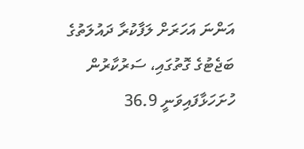އަންނަ އަހަރަށް ލަފާކުރާ ދައުލަތުގެ ބަޖެޓުގެ ގޮތުގައި، ސަރުކާރުން ހުށަހަޅާފައިވަނީ 36.9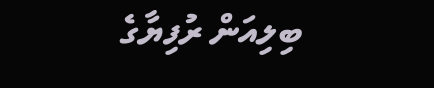ބިލިއަން ރުފިޔާގެ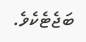ބަޖެޓެކެވެ.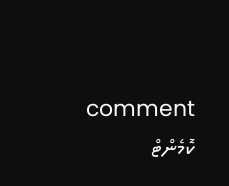comment ކޮމެންޓް